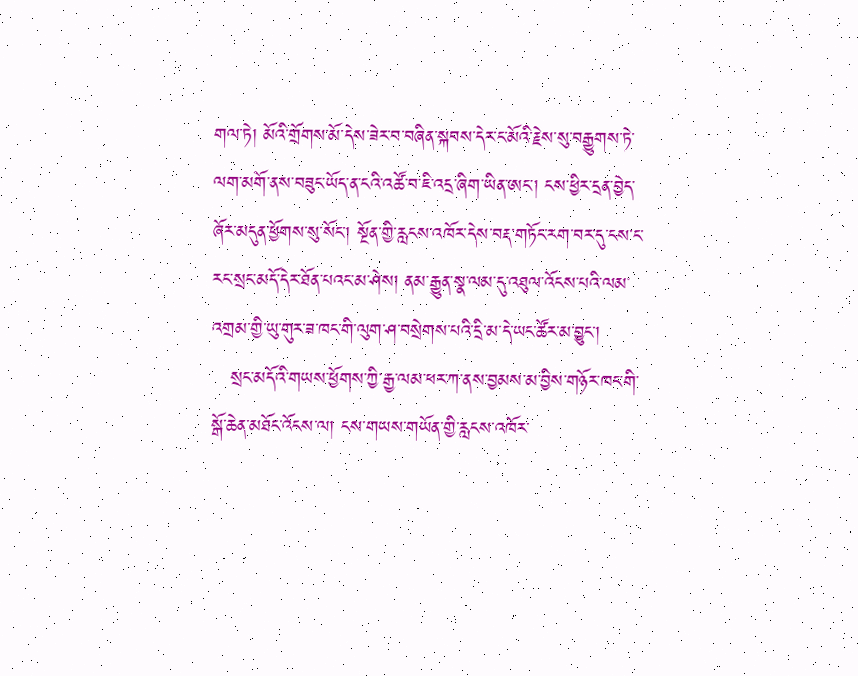གལ་ཏེ། མོའི་གྲོགས་མོ་དེས་ཟེར་བ་བཞིན་སྐབས་དེར་ང་མོའི་རྗེས་སུ་བརྒྱུགས་ཏེ་ལག་མགོ་ནས་བཟུང་ཡོད་ན་ངའི་འཚོ་བ་ཇི་འདྲ་ཞིག་ཡིན་ཨང་། ངས་ཕྱིར་དྲན་བྱེད་ཞོར་མདུན་ཕྱོགས་སུ་སོང་། སྔོན་གྱི་རླངས་འཁོར་དེས་བརྡ་གཏོང་རག་བར་དུ་ངས་ང་རང་སྲང་མདོ་དེར་ཐོན་པའང་མ་ཤེས། ནམ་རྒྱུན་སྣ་ལམ་དུ་འཐུལ་འོངས་པའི་ལམ་འགྲམ་གྱི་ཡུ་གུར་ཟ་ཁང་གི་ལུག་ཤ་བསྲེགས་པའི་དྲི་མ་དེ་ཡང་ཚོར་མ་བྱུང་།
   སྲང་མདོའི་གཡས་ཕྱོགས་ཀྱི་རྒྱ་ལམ་ཕར་ཀ་ནས་བྱམས་མ་བྱིས་གཉོར་ཁང་གི་སྒོ་ཆེན་མཐོང་འོངས་ལ། ངས་གཡས་གཡོན་གྱི་རླངས་འཁོར་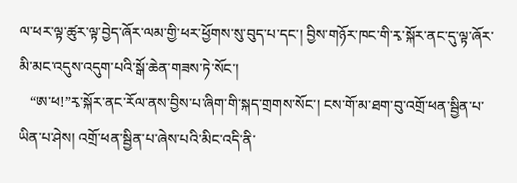ལ་ཕར་ལྟ་ཚུར་ལྟ་བྱེད་ཞོར་ལམ་གྱི་ཕར་ཕྱོགས་སུ་བུད་པ་དང་། བྱིས་གཉོར་ཁང་གི་རྭ་སྐོར་ནང་དུ་ལྟ་ཞོར་མི་མང་འདུས་འདུག་པའི་སྒོ་ཆེན་གཟས་ཏེ་སོང་།
   “ཨ་ཕ!”རྭ་སྐོར་ནང་རོལ་ནས་བྱིས་པ་ཞིག་གི་སྐད་གྲགས་སོང་། ངས་གོ་མ་ཐག་བུ་འགྲོ་ཕན་སྦྱིན་པ་ཡིན་པ་ཤེས། འགྲོ་ཕན་སྦྱིན་པ་ཞེས་པའི་མིང་འདི་ནི་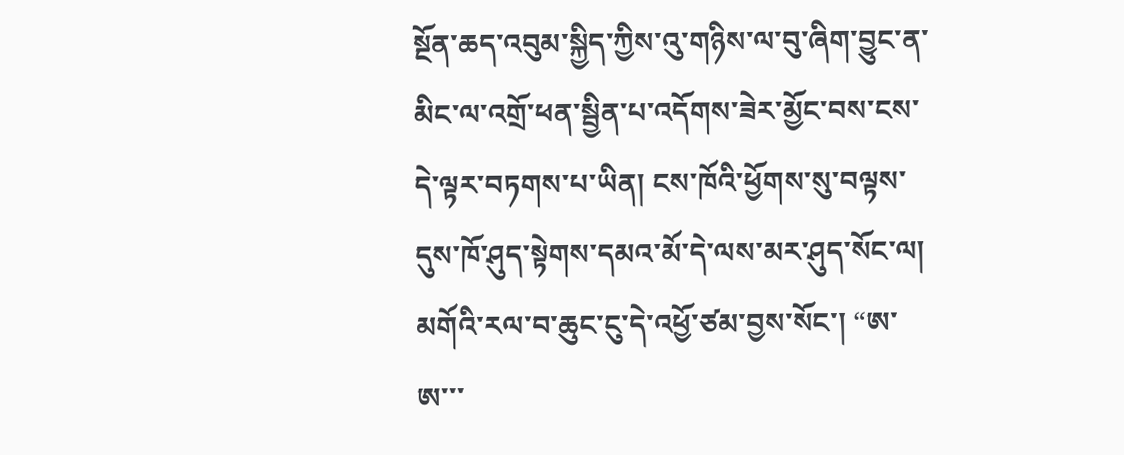སྔོན་ཆད་འབུམ་སྐྱིད་ཀྱིས་འུ་གཉིས་ལ་བུ་ཞིག་བྱུང་ན་མིང་ལ་འགྲོ་ཕན་སྦྱིན་པ་འདོགས་ཟེར་མྱོང་བས་ངས་དེ་ལྟར་བཏགས་པ་ཡིན། ངས་ཁོའི་ཕྱོགས་སུ་བལྟས་དུས་ཁོ་ཤུད་སྟེགས་དམའ་མོ་དེ་ལས་མར་ཤུད་སོང་ལ། མགོའི་རལ་བ་ཆུང་ངུ་དེ་འཕྱོ་ཙམ་བྱས་སོང་། “ཨ་ཨ་་་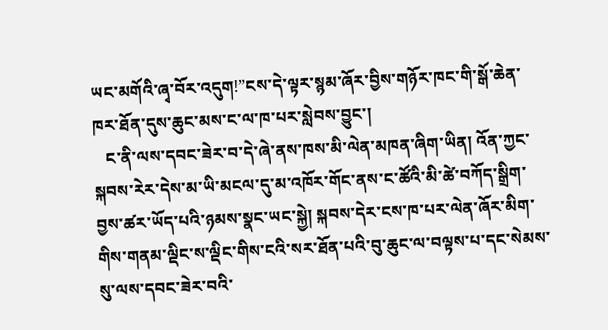ཡང་མགོའི་ཞྭ་བོར་འདུག!”ངས་དེ་ལྟར་སྙམ་ཞོར་བྱིས་གཉོར་ཁང་གི་སྒོ་ཆེན་ཁར་ཐོན་དུས་ཆུང་མས་ང་ལ་ཁ་པར་སླེབས་བྱུང་།
   ང་ནི་ལས་དབང་ཟེར་བ་དེ་ཞེ་ནས་ཁས་མི་ལེན་མཁན་ཞིག་ཡིན། འོན་ཀྱང་སྐབས་རེར་དེས་མ་ཡི་མངལ་དུ་མ་འཁོར་གོང་ནས་ང་ཚོའི་མི་ཚེ་བཀོད་སྒྲིག་བྱས་ཚར་ཡོད་པའི་ཉམས་སྣང་ཡང་སྐྱེ། སྐབས་དེར་ངས་ཁ་པར་ལེན་ཞོར་མིག་གིས་གནམ་ལྡིང་ས་ལྡིང་གིས་ངའི་སར་ཐོན་པའི་བུ་ཆུང་ལ་བལྟས་པ་དང་སེམས་སུ་ལས་དབང་ཟེར་བའི་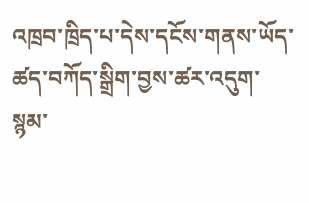འཁྲབ་ཁྲིད་པ་དེས་དངོས་གནས་ཡོད་ཚད་བཀོད་སྒྲིག་བྱས་ཚར་འདུག་སྙམ་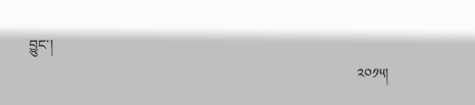བྱུང་།
                                                                                          ༢༠༡༥།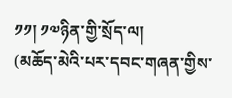༡༡། ༡༧ཉིན་གྱི་སྲོད་ལ།
(མཆོད་མེའི་པར་དབང་གཞན་གྱིས་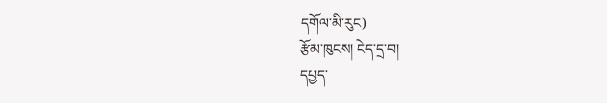དགོལ་མི་རུང)
རྩོམ་ཁུངས། ངེད་དྲ་བ།
དཔྱད་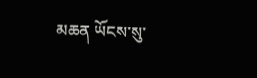མཆན ཡོངས་སུ་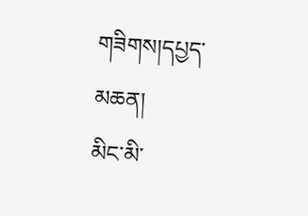གཟིགས།དཔྱད་མཆན།
མིང་མི་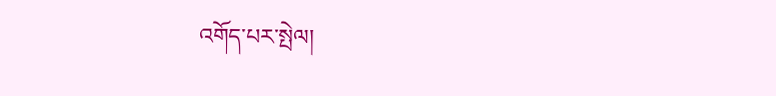འགོད་པར་སྤེལ།